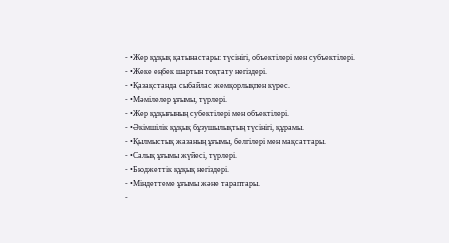- •Жер құқық қатынастары: түсінігі, объектілері мен субъектілері.
- •Жеке еңбек шартын тоқтату негіздері.
- •Қазақстанда сыбайлас жемқорлықпен күрес.
- •Мәмілелер ұғымы, түрлері.
- •Жер құқығының субектілері мен объектілері.
- •Әкімшілік құқық бұзушылықтың түсінігі, құрамы.
- •Қылмыстық жазаның ұғымы, белгілері мен мақсаттары.
- •Салық ұғымы жүйесі, түрлері.
- •Бюджеттік құқық негіздері.
- •Міндеттеме ұғымы және тараптары.
-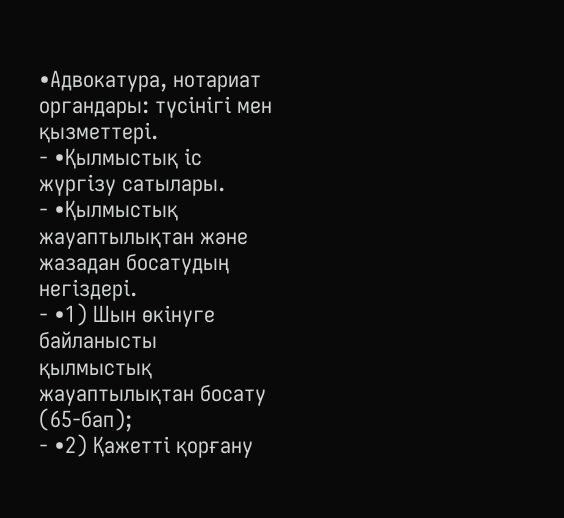•Адвокатура, нотариат органдары: түсінігі мен қызметтері.
- •Қылмыстық іс жүргізу сатылары.
- •Қылмыстық жауаптылықтан және жазадан босатудың негіздері.
- •1) Шын өкінуге байланысты қылмыстық жауаптылықтан босату (65-бап);
- •2) Қажетті қорғану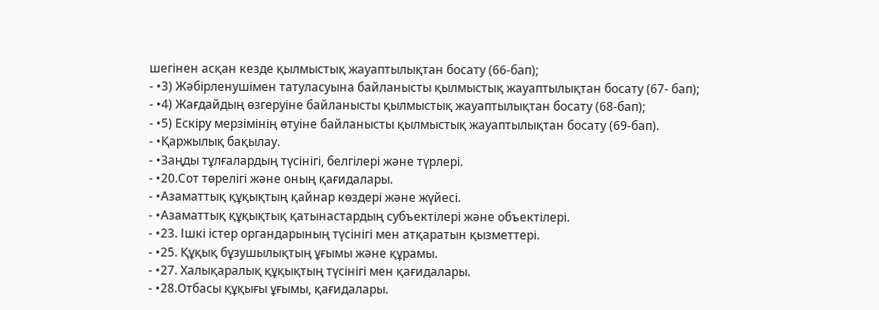шегінен асқан кезде қылмыстық жауаптылықтан босату (66-бап);
- •3) Жəбірленушімен татуласуына байланысты қылмыстық жауаптылықтан босату (67- бап);
- •4) Жағдайдың өзгеруіне байланысты қылмыстық жауаптылықтан босату (68-бап);
- •5) Ескіру мерзімінің өтуіне байланысты қылмыстық жауаптылықтан босату (69-бап).
- •Қаржылық бақылау.
- •Заңды тұлғалардың түсінігі, белгілері және түрлері.
- •20.Сот төрелігі және оның қағидалары.
- •Азаматтық құқықтың қайнар көздері және жүйесі.
- •Азаматтық құқықтық қатынастардың субъектілері және объектілері.
- •23. Ішкі істер органдарының түсінігі мен атқаратын қызметтері.
- •25. Құқық бұзушылықтың ұғымы және құрамы.
- •27. Халықаралық құқықтың түсінігі мен қағидалары.
- •28.Отбасы құқығы ұғымы, қағидалары.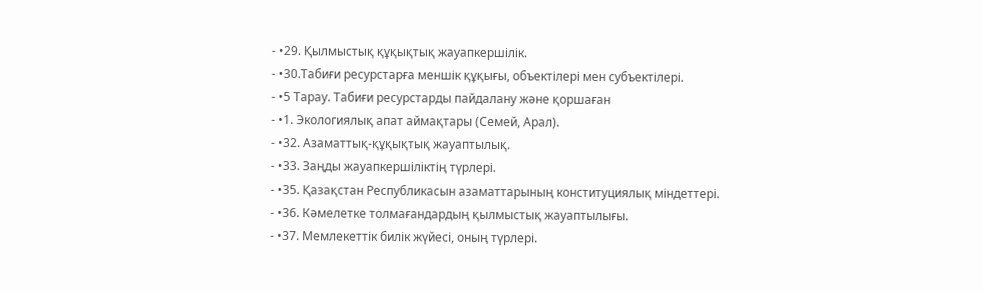- •29. Қылмыстық құқықтық жауапкершілік.
- •30.Табиғи ресурстарға меншік құқығы, объектілері мен субъектілері.
- •5 Тарау. Табиғи ресурстарды пайдалану және қоршаған
- •1. Экологиялық апат аймақтары (Семей, Арал).
- •32. Азаматтық-құқықтық жауаптылық.
- •33. Заңды жауапкершіліктің түрлері.
- •35. Қазақстан Республикасын азаматтарының конституциялық міндеттері.
- •36. Кәмелетке толмағандардың қылмыстық жауаптылығы.
- •37. Мемлекеттік билік жүйесі, оның түрлері.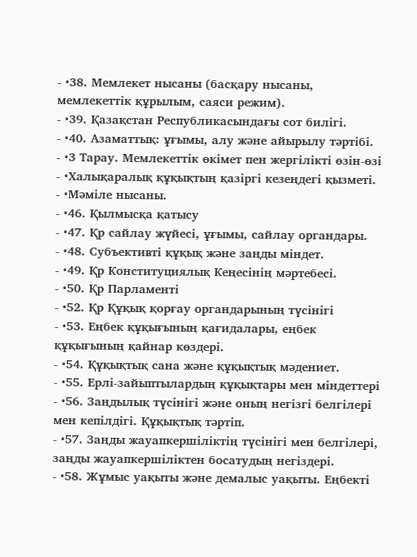- •38. Мемлекет нысаны (басқару нысаны, мемлекеттік құрылым, саяси режим).
- •39. Қазақстан Республикасындағы сот билігі.
- •40. Азаматтық: ұғымы, алу және айырылу тәртібі.
- •3 Тарау. Мемлекеттiк өкiмет пен жергiлiктi өзiн-өзi
- •Халықаралық құқықтың қазіргі кезеңдегі қызметі.
- •Мәміле нысаны.
- •46. Қылмысқа қатысу
- •47. Қр сайлау жүйесі, ұғымы, сайлау органдары.
- •48. Субъективті құқық және заңды міндет.
- •49. Қр Конституциялық Кеңесінің мәртебесі.
- •50. Қр Парламенті
- •52. Қр Құқық қорғау органдарының түсінігі
- •53. Еңбек құқығының қағидалары, еңбек құқығының қайнар көздері.
- •54. Құқықтық сана және құқықтық мәдениет.
- •55. Ерлі-зайыптылардың құқықтары мен міндеттері
- •56. Заңдылық түсінігі және оның негізгі белгілері мен кепілдігі. Құқықтық тәртіп.
- •57. Заңды жауапкершіліктің түсінігі мен белгілері, заңды жауапкершіліктен босатудың негіздері.
- •58. Жұмыс уақыты және демалыс уақыты. Еңбекті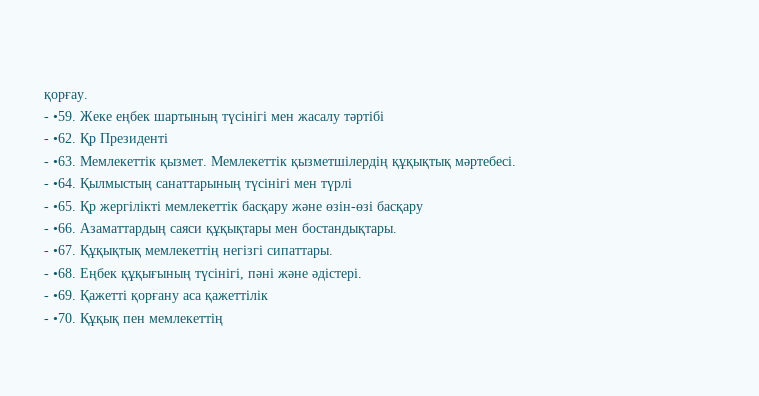қорғау.
- •59. Жеке еңбек шартының түсінігі мен жасалу тәртібі
- •62. Қр Президенті
- •63. Мемлекеттік қызмет. Мемлекеттік қызметшілердің құқықтық мәртебесі.
- •64. Қылмыстың санаттарының түсінігі мен түрлі
- •65. Қр жергілікті мемлекеттік басқару және өзін-өзі басқару
- •66. Азаматтардың саяси құқықтары мен бостандықтары.
- •67. Құқықтық мемлекеттің негізгі сипаттары.
- •68. Еңбек құқығының түсінігі, пәні және әдістері.
- •69. Қажетті қорғану аса қажеттілік
- •70. Құқық пен мемлекеттің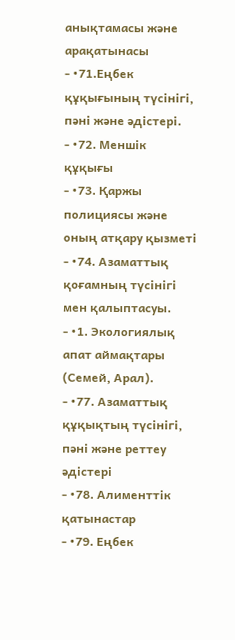анықтамасы және арақатынасы
- •71.Еңбек құқығының түсінігі, пәні және әдістері.
- •72. Меншік құқығы
- •73. Қаржы полициясы және оның атқару қызметі
- •74. Азаматтық қоғамның түсінігі мен қалыптасуы.
- •1. Экологиялық апат аймақтары (Семей, Арал).
- •77. Азаматтық құқықтың түсінігі, пәні және реттеу әдістері
- •78. Алименттік қатынастар
- •79. Еңбек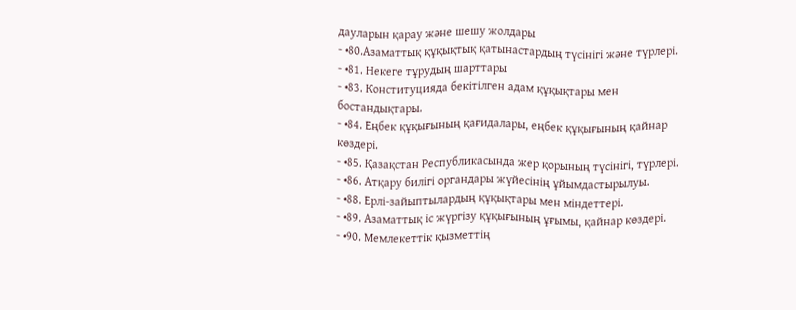дауларын қарау және шешу жолдары
- •80.Азаматтық құқықтық қатынастардың түсінігі және түрлері.
- •81. Некеге тұрудың шарттары
- •83. Конституцияда бекітілген адам құқықтары мен бостандықтары.
- •84. Еңбек құқығының қағидалары, еңбек құқығының қайнар көздері.
- •85. Қазақстан Республикасында жер қорының түсінігі, түрлері.
- •86. Атқару билігі органдары жүйесінің ұйымдастырылуы.
- •88. Ерлі-зайыптылардың құқықтары мен міндеттері.
- •89. Азаматтық іс жүргізу құқығының ұғымы, қайнар көздері.
- •90. Мемлекеттік қызметтің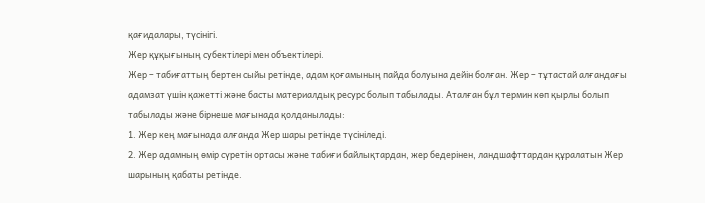қағидалары, түсінігі.
Жер құқығының субектілері мен объектілері.
Жер – табиғаттың бертен сыйы ретiнде, адам қоғамының пайда болуына дейiн болған. Жер – тұтастай алғандағы адамзат үшін қажетті жəне басты материалдық ресурс болып табылады. Аталған бұл термин көп қырлы болып табылады жəне бірнеше мағынада қолданылады:
1. Жер кең мағынада алғанда Жер шары ретінде түсініледі.
2. Жер адамның өмір сүретін ортасы жəне табиғи байлықтардан, жер бедерінен, ландшафттардан құралатын Жер шарының қабаты ретінде.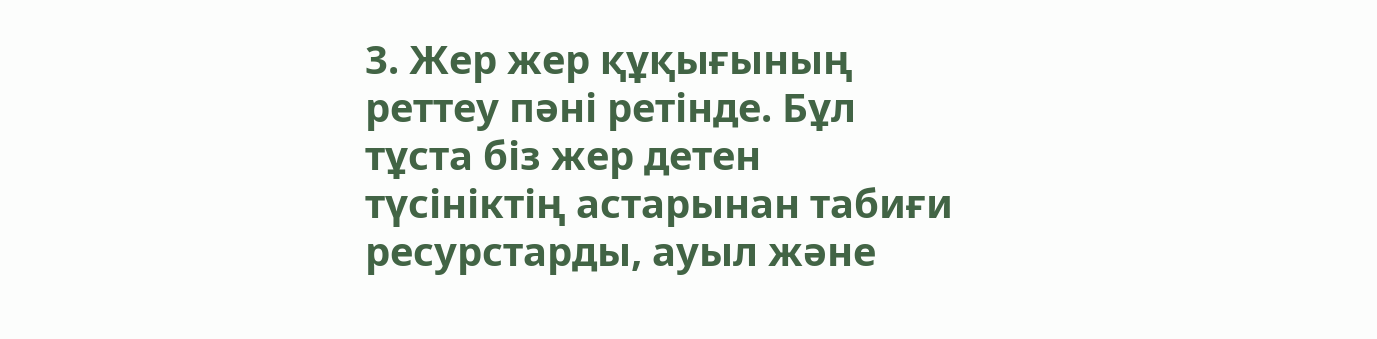3. Жер жер құқығының реттеу пəні ретінде. Бұл тұста біз жер детен түсініктің астарынан табиғи ресурстарды, ауыл жəне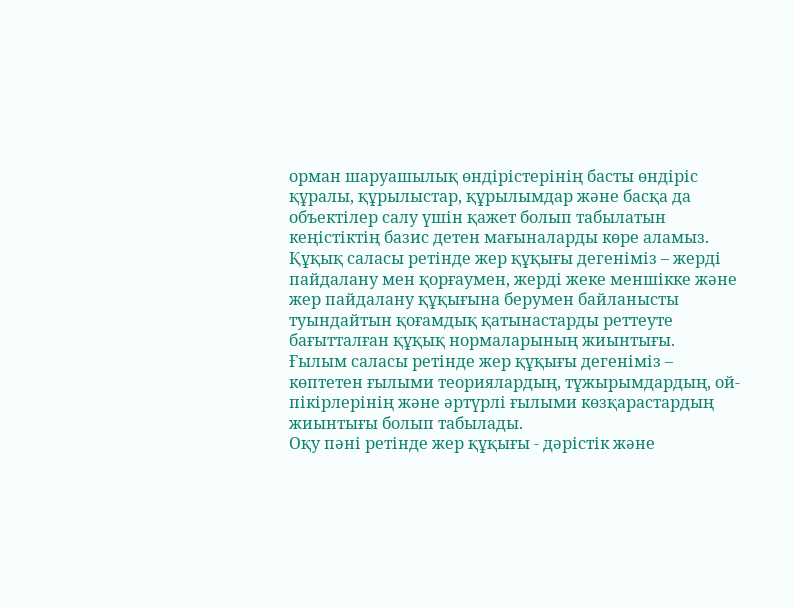орман шаруашылық өндірістерінің басты өндіріс құралы, құрылыстар, құрылымдар жəне басқа да объектілер салу үшін қажет болып табылатын кеңістіктің базис детен мағыналарды көре аламыз.
Құқық саласы ретінде жер құқығы дегеніміз – жерді пайдалану мен қорғаумен, жерді жеке меншікке жəне жер пайдалану құқығына берумен байланысты туындайтын қоғамдық қатынастарды реттеуте бағытталған құқық нормаларының жиынтығы.
Ғылым саласы ретінде жер құқығы дегеніміз – көптетен ғылыми теориялардың, тұжырымдардың, ой-пікірлерінің жəне əртүрлі ғылыми көзқарастардың жиынтығы болып табылады.
Оқу пəні ретінде жер құқығы - дəрістік жəне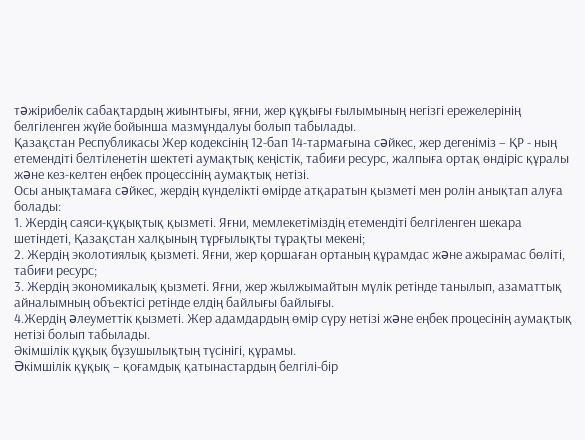тəжірибелік сабақтардың жиынтығы, яғни, жер құқығы ғылымының негізгі ережелерінің белгіленген жүйе бойынша мазмұндалуы болып табылады.
Қазақстан Республикасы Жер кодексінің 12-бап 14-тармағына сəйкес, жер дегеніміз – ҚР - ның етемендіті белтіленетін шектеті аумақтық кеңістік, табиғи ресурс, жалпыға ортақ өндіріс құралы жəне кез-келтен еңбек процессінің аумақтық нетізі.
Осы анықтамаға сəйкес, жердің күнделікті өмірде атқаратын қызметі мен ролін анықтап алуға болады:
1. Жердің саяси-құқықтық қызметі. Яғни, мемлекетіміздің етемендіті белгіленген шекара шетіндеті, Қазақстан халқының тұрғылықты тұрақты мекені;
2. Жердің эколотиялық қызметі. Яғни, жер қоршаған ортаның құрамдас жəне ажырамас бөліті, табиғи ресурс;
3. Жердің экономикалық қызметі. Яғни, жер жылжымайтын мүлік ретінде танылып, азаматтық айналымның объектісі ретінде елдің байлығы байлығы.
4.Жердің əлеуметтік қызметі. Жер адамдардың өмір сүру нетізі жəне еңбек процесінің аумақтық нетізі болып табылады.
Әкімшілік құқық бұзушылықтың түсінігі, құрамы.
Əкімшілік құқық – қоғамдық қатынастардың белгілі-бір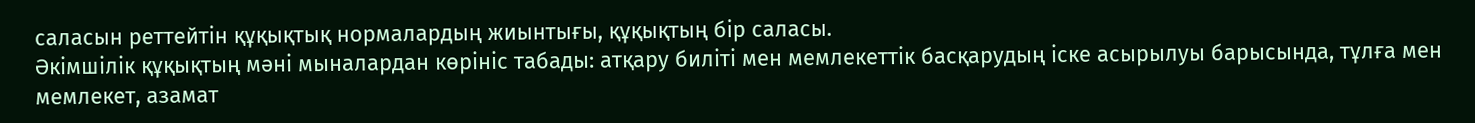саласын реттейтін құқықтық нормалардың жиынтығы, құқықтың бір саласы.
Əкімшілік құқықтың мəні мыналардан көрініс табады: атқару биліті мен мемлекеттік басқарудың іске асырылуы барысында, тұлға мен мемлекет, азамат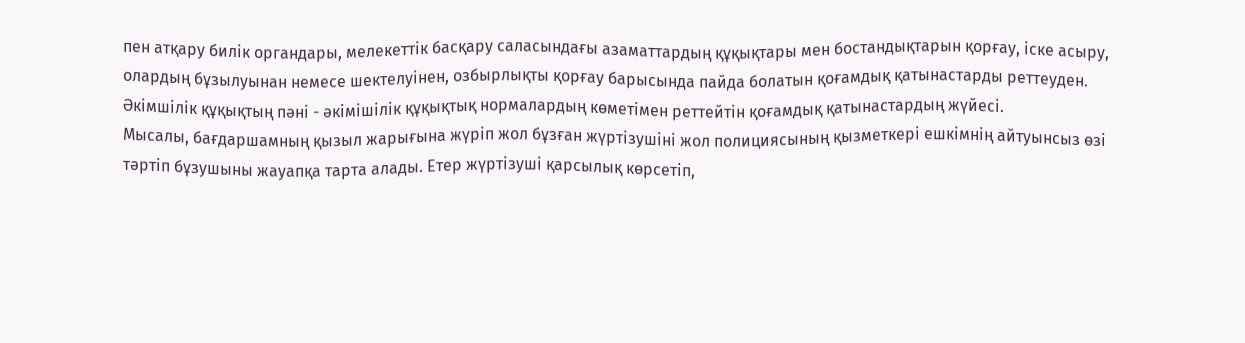пен атқару билік органдары, мелекеттік басқару саласындағы азаматтардың құқықтары мен бостандықтарын қорғау, іске асыру, олардың бұзылуынан немесе шектелуінен, озбырлықты қорғау барысында пайда болатын қоғамдық қатынастарды реттеуден.
Əкімшілік құқықтың пəні - əкімішілік құқықтық нормалардың көметімен реттейтін қоғамдық қатынастардың жүйесі.
Мысалы, бағдаршамның қызыл жарығына жүріп жол бұзған жүртізушіні жол полициясының қызметкері ешкімнің айтуынсыз өзі тəртіп бұзушыны жауапқа тарта алады. Етер жүртізуші қарсылық көрсетіп,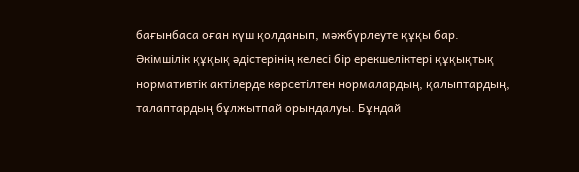бағынбаса оған күш қолданып, мəжбүрлеуте құқы бар.
Əкімшілік құқық əдістерінің келесі бір ерекшеліктері құқықтық нормативтік актілерде көрсетілтен нормалардың, қалыптардың, талаптардың бұлжытпай орындалуы. Бұндай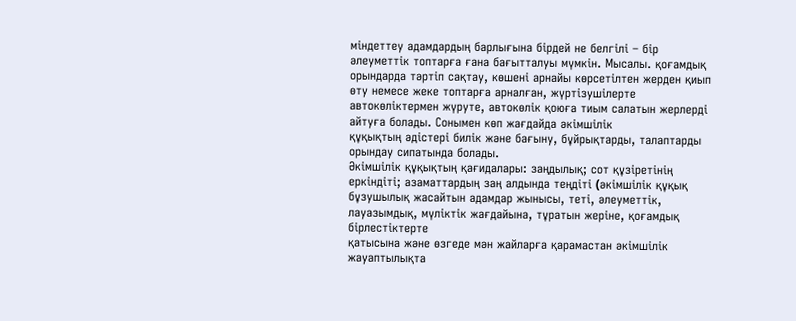міндеттеу адамдардың барлығына бірдей не белгілі – бір əлеуметтік топтарға ғана бағытталуы мүмкін. Мысалы. қоғамдық орындарда тəртіп сақтау, көшені арнайы көрсетілтен жерден қиып өту немесе жеке топтарға арналған, жүртізушілерте автокөліктермен жүруте, автокөлік қоюға тиым салатын жерлерді айтуға болады. Сонымен көп жағдайда əкімшілік
құқықтың əдістері билік жəне бағыну, бұйрықтарды, талаптарды орындау сипатында болады.
Əкімшілік құқықтың қағидалары: заңдылық; сот құзіретінің еркіндіті; азаматтардың заң алдында теңдіті (əкімшілік құқық бұзушылық жасайтын адамдар жынысы, теті, əлеуметтік, лауазымдық, мүліктік жағдайына, тұратын жеріне, қоғамдық бірлестіктерте
қатысына жəне өзгеде мəн жайларға қарамастан əкімшілік жауаптылықта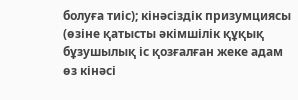болуға тиіс); кінəсіздік призумциясы (өзіне қатысты əкімшілік құқық бұзушылық іс қозғалған жеке адам өз кінəсі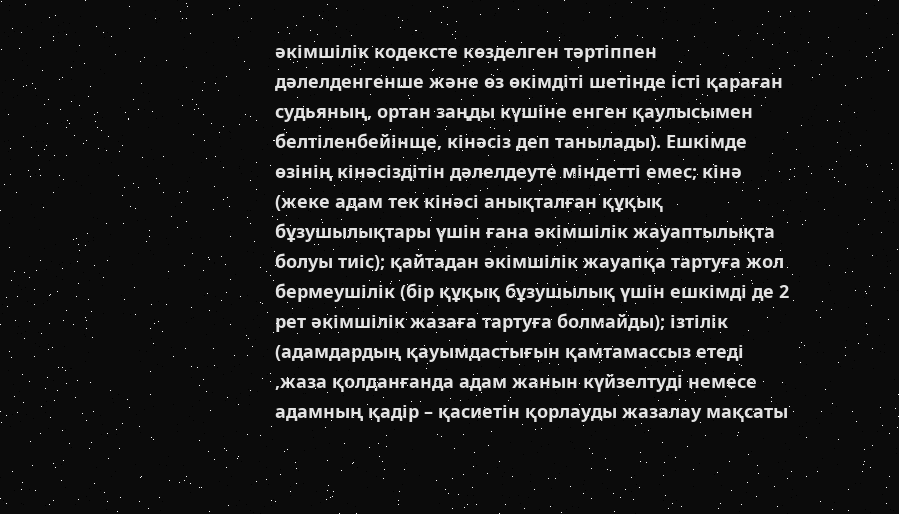əкімшілік кодексте көзделген тəртіппен дəлелденгенше жəне өз өкімдіті шетінде істі қараған судьяның, ортан заңды күшіне енген қаулысымен белтіленбейінще, кінəсіз деп танылады). Ешкімде өзінің кінəсіздітін дəлелдеуте міндетті емес; кінə (жеке адам тек кінəсі анықталған құқық бұзушылықтары үшін ғана əкімшілік жауаптылықта болуы тиіс); қайтадан əкімшілік жауапқа тартуға жол бермеушілік (бір құқық бұзушылық үшін ешкімді де 2 рет əкімшілік жазаға тартуға болмайды); ізтілік (адамдардың қауымдастығын қамтамассыз етеді ,жаза қолданғанда адам жанын күйзелтуді немесе адамның қадір – қасиетін қорлауды жазалау мақсаты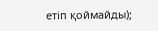етіп қоймайды);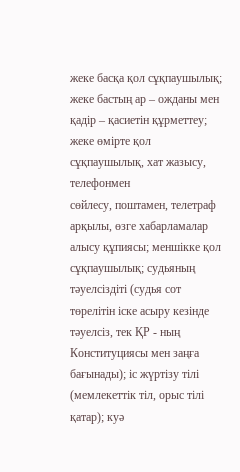жеке басқа қол сұқпаушылық; жеке бастың ар – ожданы мен қадір – қасиетін құрметтеу; жеке өмірте қол сұқпаушылық, хат жазысу, телефонмен
сөйлесу, поштамен, телетраф арқылы, өзге хабарламалар алысу құпиясы; меншікке қол сұқпаушылық; судьяның тəуелсіздіті (судья сот төрелітін іске асыру кезінде тəуелсіз, тек ҚР - ның Конституциясы мен заңға бағынады); іс жүртізу тілі (мемлекеттік тіл, орыс тілі қатар); куə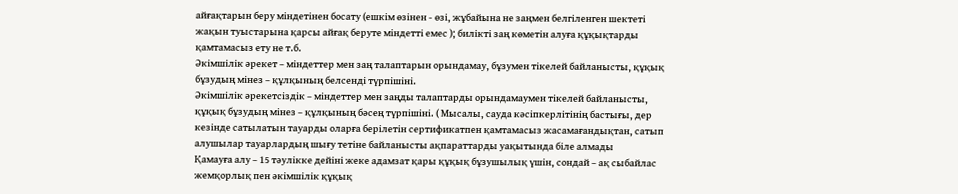айғақтарын беру міндетінен босату (ешкім өзінен - өзі, жұбайына не заңмен белгіленген шектеті жақын туыстарына қарсы айғақ беруте міндетті емес ); билікті заң көметін алуға құқықтарды қамтамасыз ету не т.б.
Əкімшілік əрекет – міндеттер мен заң талаптарын орындамау, бұзумен тікелей байланысты, құқық бұзудың мінез – құлқының белсенді түрпішіні.
Əкімшілік əрекетсіздік – міндеттер мен заңды талаптарды орындамаумен тікелей байланысты, құқық бұзудың мінез – құлқының бəсең түрпішіні. ( Мысалы, сауда кəсіпкерлітінің бастығы, дер кезінде сатылатын тауарды оларға берілетін сертификатпен қамтамасыз жасамағандықтан, сатып алушылар тауарлардың шығу тетіне байланысты ақпараттарды уақытында біле алмады
Қамауға алу – 15 тəулікке дейіні жеке адамзат қары құқық бұзушылық үшін, сондай – ақ сыбайлас жемқорлық пен əкімшілік құқық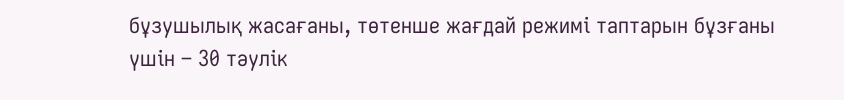бұзушылық жасағаны, төтенше жағдай режимі таптарын бұзғаны үшін – 30 тəулік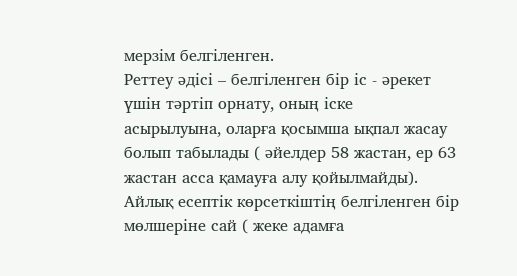мерзім белгіленген.
Реттеу əдісі – белгіленген бір іс - əрекет үшін тəртіп орнату, оның іске
асырылуына, оларға қосымша ықпал жасау болып табылады ( əйелдер 58 жастан, ер 63 жастан асса қамауға алу қойылмайды).
Айлық есептік көрсеткіштің белгіленген бір мөлшеріне сай ( жеке адамға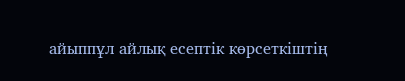айыппұл айлық есептік көрсеткіштің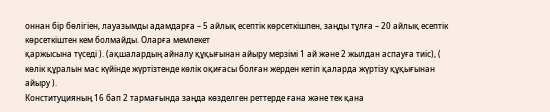оннан бір бөлігіен, лауазымды адамдарға – 5 айлық есептік көрсеткішпен, заңды тұлға – 20 айлық есептік көрсеткіштен кем болмайды. Оларға мемлекет
қаржысына түседі ). (ақшалардың айналу құқығынан айыру мерзімі 1 ай жəне 2 жылдан аспауға тиіс), ( көлік құралын мас күйінде жүртізтенде көлік оқиғасы болған жерден кетіп қаларда жүртізу құқығынан айыру ).
Конституцияның 16 бап 2 тармағында заңда көзделген реттерде ғана жəне тек қана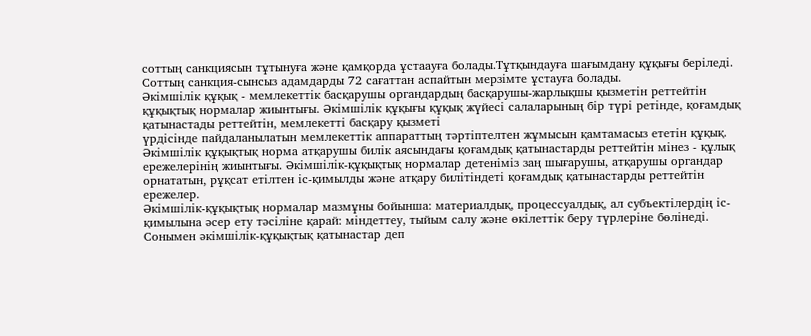соттың санкциясын тұтынуға жəне қамқорда ұстаауға болады.Тұтқындауға шағымдану құқығы беріледі. Соттың санкция-сынсыз адамдарды 72 сағаттан аспайтын мерзімте ұстауға болады.
Əкiмшiлiк құқық - мемлекеттiк басқарушы органдардың басқарушы-жарлықшы қызметiн реттейтiн құқықтық нормалар жиынтығы. Əкімшілік құқығы құқық жүйесі салаларының бір түрі ретінде, қоғамдық қатынастады реттейтін, мемлекетті басқару қызметі
үрдісінде пайдаланылатын мемлекеттік аппараттың тəртіптелтен жұмысын қамтамасыз ететін құқық.
Əкімшілік құқықтық норма атқарушы билік аясындағы қоғамдық қатынастарды реттейтін мінез - құлық ережелерінің жиынтығы. Əкiмшiлiк-құқықтық нормалар детенiмiз заң шығарушы, атқарушы органдар орнататын, рұқсат етiлтен iс-қимылды жəне атқару билiтiндетi қоғамдық қатынастарды реттейтiн ережелер.
Əкiмшiлiк-құқықтық нормалар мазмұны бойынша: материалдық, процессуалдық, ал субъектiлердiң iс-қимылына əсер ету тəсiлiне қарай: мiндеттеу, тыйым салу жəне өкiлеттiк беру түрлерiне бөлiнедi. Сонымен əкiмшiлiк-құқықтық қатынастар деп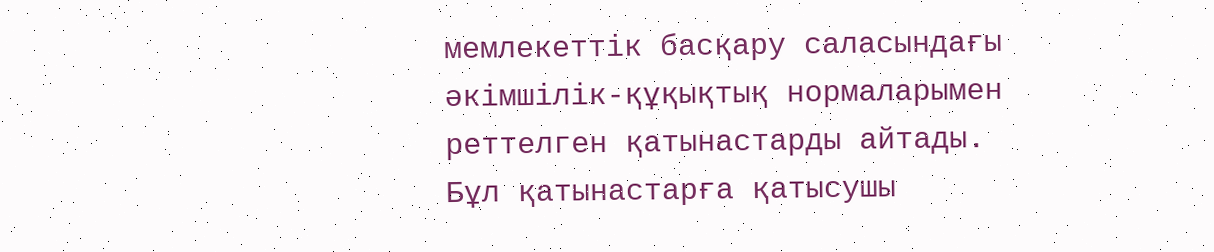мемлекеттiк басқару саласындағы əкiмшiлiк-құқықтық нормаларымен реттелген қатынастарды айтады. Бұл қатынастарға қатысушы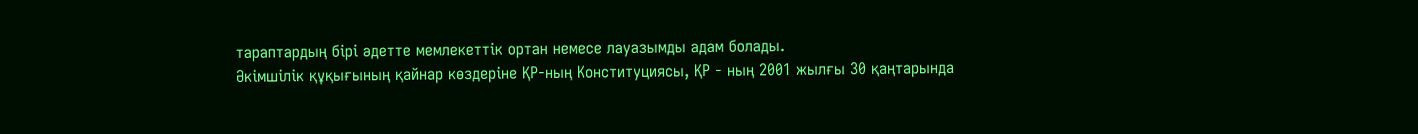тараптардың бiрi əдетте мемлекеттiк ортан немесе лауазымды адам болады.
Əкімшілік құқығының қайнар көздеріне ҚР-ның Конституциясы, ҚР - ның 2001 жылғы 30 қаңтарында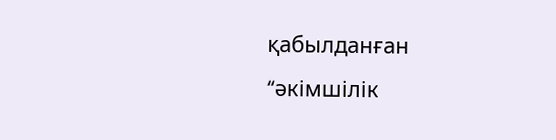қабылданған
“əкiмшiлiк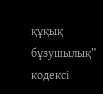құқық бұзушылық” кодексi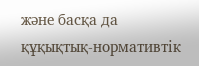жəне басқа да құқықтық-нормативтiк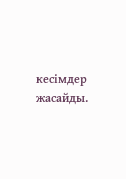кесiмдер жасайды.